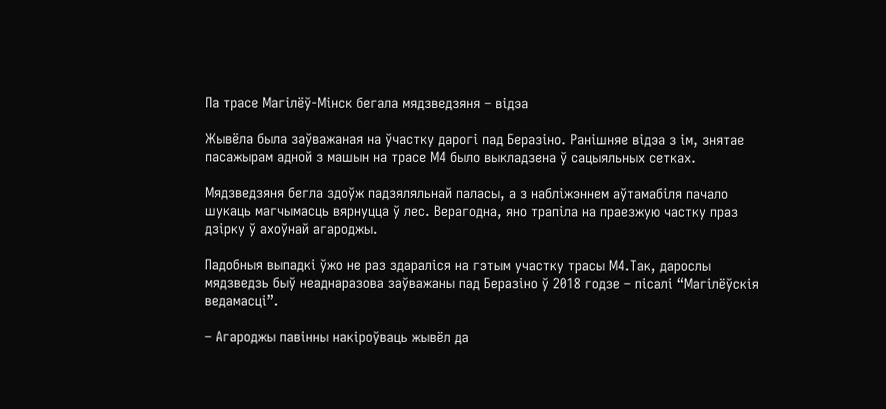Па трасе Магілёў-Мінск бегала мядзведзяня – відэа

Жывёла была заўважаная на ўчастку дарогі пад Беразіно. Ранішняе відэа з ім, знятае пасажырам адной з машын на трасе М4 было выкладзена ў сацыяльных сетках.

Мядзведзяня бегла здоўж падзяляльнай паласы, а з набліжэннем аўтамабіля пачало шукаць магчымасць вярнуцца ў лес. Верагодна, яно трапіла на праезжую частку праз дзірку ў ахоўнай агароджы.

Падобныя выпадкі ўжо не раз здараліся на гэтым участку трасы М4.Так, дарослы мядзведзь быў неаднаразова заўважаны пад Беразіно ў 2018 годзе – пісалі “Магілёўскія ведамасці”.

– Агароджы павінны накіроўваць жывёл да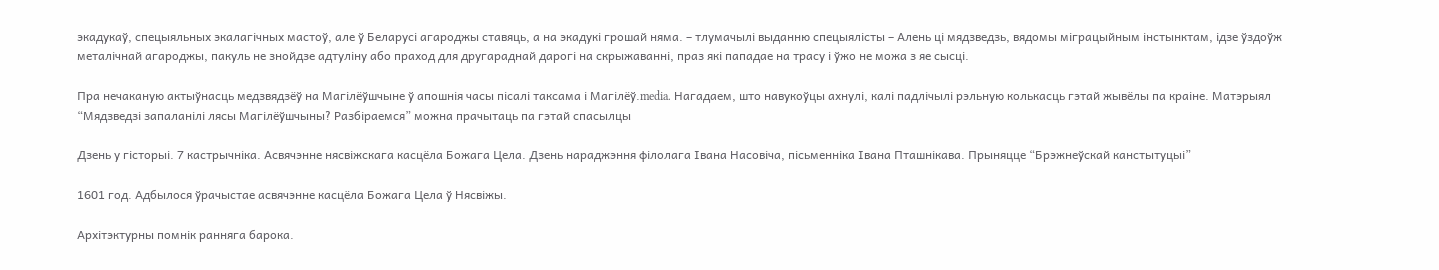экадукаў, спецыяльных экалагічных мастоў, але ў Беларусі агароджы ставяць, а на экадукі грошай няма. – тлумачылі выданню спецыялісты – Алень ці мядзведзь, вядомы міграцыйным інстынктам, ідзе ўздоўж металічнай агароджы, пакуль не знойдзе адтуліну або праход для другараднай дарогі на скрыжаванні, праз які пападае на трасу і ўжо не можа з яе сысці.

Пра нечаканую актыўнасць медзвядзёў на Магілёўшчыне ў апошнія часы пісалі таксама і Магілёў.media. Нагадаем, што навукоўцы ахнулі, калі падлічылі рэльную колькасць гэтай жывёлы па краіне. Матэрыял “Мядзведзі запаланілі лясы Магілёўшчыны? Разбіраемся” можна прачытаць па гэтай спасылцы

Дзень у гісторыі. 7 кастрычніка. Асвячэнне нясвіжскага касцёла Божага Цела. Дзень нараджэння філолага Івана Насовіча, пісьменніка Івана Пташнікава. Прыняцце “Брэжнеўскай канстытуцыі”

1601 год. Адбылося ўрачыстае асвячэнне касцёла Божага Цела ў Нясвіжы.

Архітэктурны помнік ранняга барока.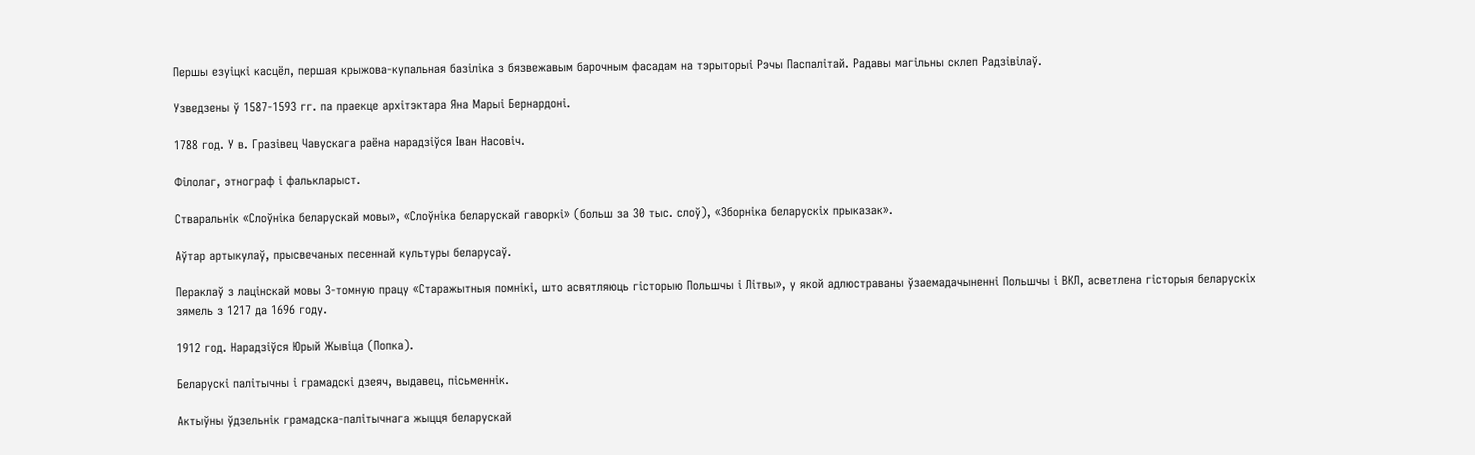Першы езуіцкі касцёл, першая крыжова-купальная базіліка з бязвежавым барочным фасадам на тэрыторыі Рэчы Паспалітай. Радавы магільны склеп Радзівілаў.

Узведзены ў 1587-1593 гг. па праекце архітэктара Яна Марыі Бернардоні.

1788 год. У в. Гразівец Чавускага раёна нарадзіўся Іван Насовіч.

Філолаг, этнограф і фалькларыст.

Стваральнік «Слоўніка беларускай мовы», «Слоўніка беларускай гаворкі» (больш за 30 тыс. слоў), «Зборніка беларускіх прыказак».

Аўтар артыкулаў, прысвечаных песеннай культуры беларусаў.

Пераклаў з лацінскай мовы 3-томную працу «Старажытныя помнікі, што асвятляюць гісторыю Польшчы і Літвы», у якой адлюстраваны ўзаемадачыненні Польшчы і ВКЛ, асветлена гісторыя беларускіх зямель з 1217 да 1696 году.

1912 год. Нарадзіўся Юрый Жывіца (Попка).

Беларускі палітычны і грамадскі дзеяч, выдавец, пісьменнік.

Актыўны ўдзельнік грамадска-палітычнага жыцця беларускай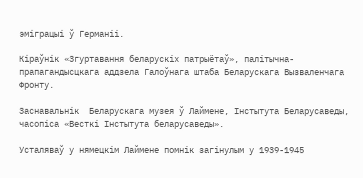эміграцыі ў Германіі.

Кіраўнік «Згуртавання беларускіх патрыётаў», палітычна-прапагандысцкага аддзела Галоўнага штаба Беларускага Вызваленчага Фронту.

Заснавальнік  Беларускага музея ў Лаймене, Інстытута Беларусаведы, часопіса «Весткі Інстытута беларусаведы».

Усталяваў у нямецкім Лаймене помнік загінулым у 1939-1945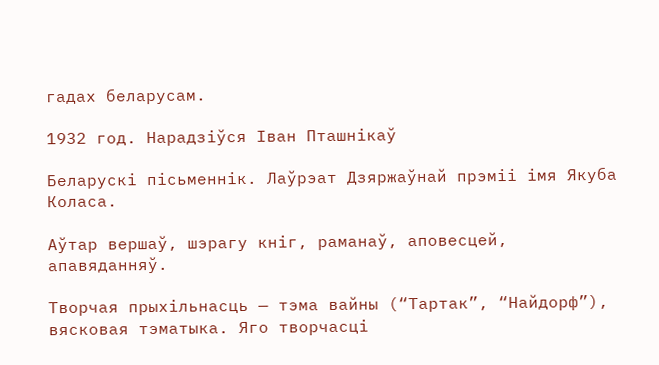гадах беларусам.

1932 год. Нарадзіўся Іван Пташнікаў

Беларускі пісьменнік. Лаўрэат Дзяржаўнай прэміі імя Якуба Коласа.

Аўтар вершаў, шэрагу кніг, раманаў, аповесцей, апавяданняў.

Творчая прыхільнасць — тэма вайны (“Тартак”, “Найдорф”), вясковая тэматыка. Яго творчасці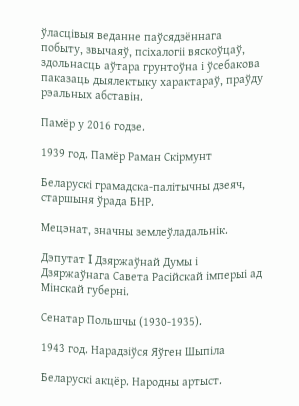ўласцівыя веданне паўсядзённага побыту, звычаяў, псіхалогіі вяскоўцаў, здольнасць аўтара грунтоўна і ўсебакова паказаць дыялектыку характараў, праўду рэальных абставін.

Памёр у 2016 годзе.

1939 год. Памёр Раман Скірмунт

Беларускі грамадска-палітычны дзеяч, старшыня ўрада БНР.

Мецэнат, значны землеўладальнік.

Дэпутат I Дзяржаўнай Думы і Дзяржаўнага Савета Расійскай імперыі ад Мінскай губерні.

Сенатар Польшчы (1930-1935).

1943 год. Нарадзіўся Яўген Шыпіла

Беларускі акцёр. Народны артыст.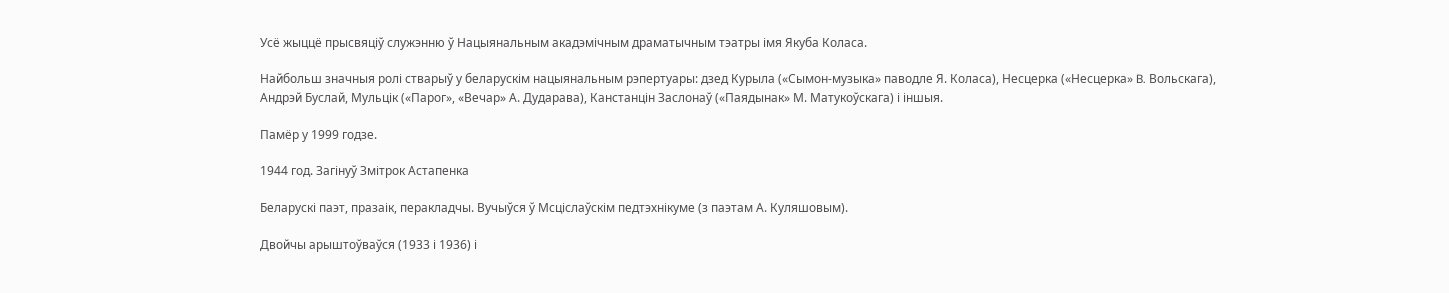Усё жыццё прысвяціў служэнню ў Нацыянальным акадэмічным драматычным тэатры імя Якуба Коласа.

Найбольш значныя ролі стварыў у беларускім нацыянальным рэпертуары: дзед Курыла («Сымон-музыка» паводле Я. Коласа), Несцерка («Несцерка» B. Вольскага), Андрэй Буслай, Мульцік («Парог», «Вечар» А. Дударава), Канстанцін Заслонаў («Паядынак» М. Матукоўскага) і іншыя.

Памёр у 1999 годзе.

1944 год. Загінуў Змітрок Астапенка

Беларускі паэт, празаік, перакладчы. Вучыўся ў Мсціслаўскім педтэхнікуме (з паэтам А. Куляшовым).

Двойчы арыштоўваўся (1933 і 1936) і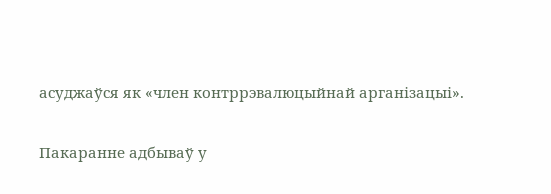асуджаўся як «член контррэвалюцыйнай арганізацыі».

Пакаранне адбываў у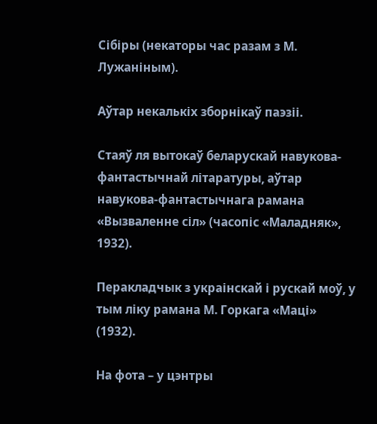Сібіры (некаторы час разам з М. Лужаніным).

Аўтар некалькіх зборнікаў паэзіі.

Стаяў ля вытокаў беларускай навукова-фантастычнай літаратуры, аўтар навукова-фантастычнага рамана «Вызваленне сіл» (часопіс «Маладняк», 1932).

Перакладчык з украінскай і рускай моў, у тым ліку рамана М. Горкага «Маці» (1932).

На фота – у цэнтры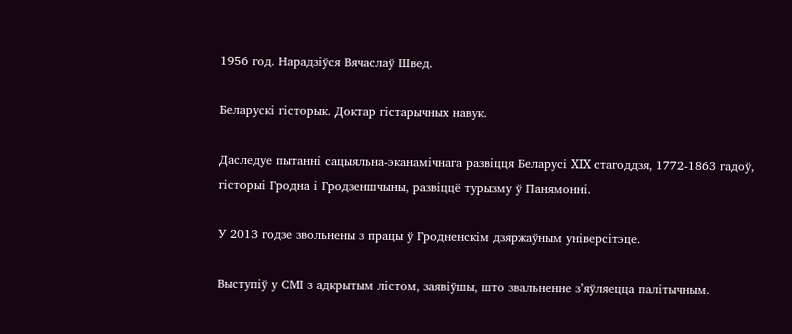1956 год. Нарадзіўся Вячаслаў Швед.

Беларускі гісторык. Доктар гістарычных навук.

Даследуе пытанні сацыяльна-эканамічнага развіцця Беларусі XIX стагоддзя, 1772-1863 гадоў,  гісторыі Гродна і Гродзеншчыны, развіццё турызму ў Панямонні.

У 2013 годзе звольнены з працы ў Гродненскім дзяржаўным універсітэце.

Выступіў у СМІ з адкрытым лістом, заявіўшы, што звальненне з’яўляецца палітычным.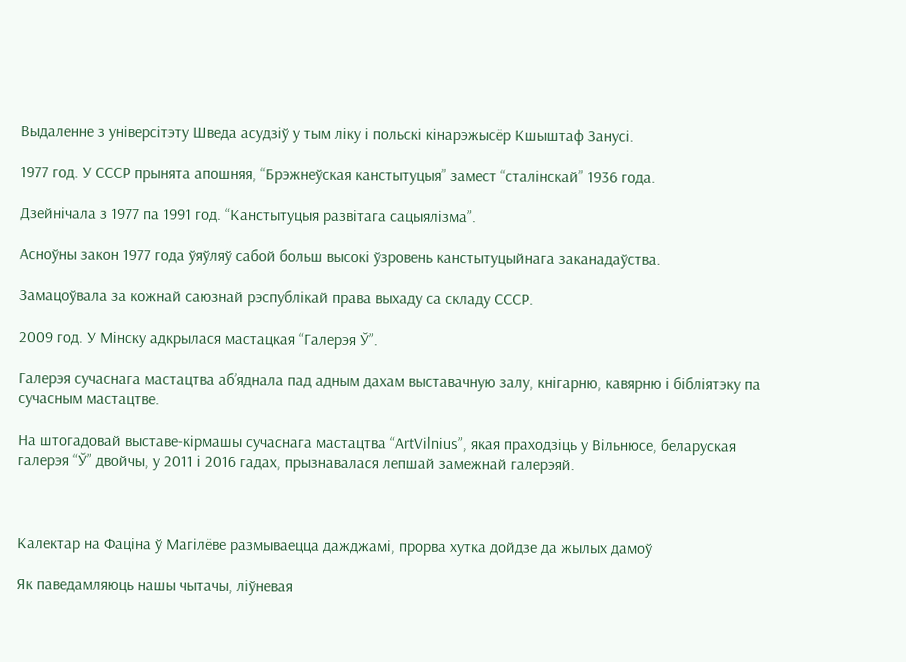Выдаленне з універсітэту Шведа асудзіў у тым ліку і польскі кінарэжысёр Кшыштаф Занусі.

1977 год. У СССР прынята апошняя, “Брэжнеўская канстытуцыя” замест “сталінскай” 1936 года.

Дзейнічала з 1977 па 1991 год. “Канстытуцыя развітага сацыялізма”.

Асноўны закон 1977 года ўяўляў сабой больш высокі ўзровень канстытуцыйнага заканадаўства.

Замацоўвала за кожнай саюзнай рэспублікай права выхаду са складу СССР.

2009 год. У Мінску адкрылася мастацкая “Галерэя Ў”.

Галерэя сучаснага мастацтва аб’яднала пад адным дахам выставачную залу, кнігарню, кавярню і бібліятэку па сучасным мастацтве.

На штогадовай выставе-кірмашы сучаснага мастацтва “ArtVilnius”, якая праходзіць у Вільнюсе, беларуская галерэя “Ў” двойчы, у 2011 і 2016 гадах, прызнавалася лепшай замежнай галерэяй.



Калектар на Фаціна ў Магілёве размываецца дажджамі, прорва хутка дойдзе да жылых дамоў

Як паведамляюць нашы чытачы, ліўневая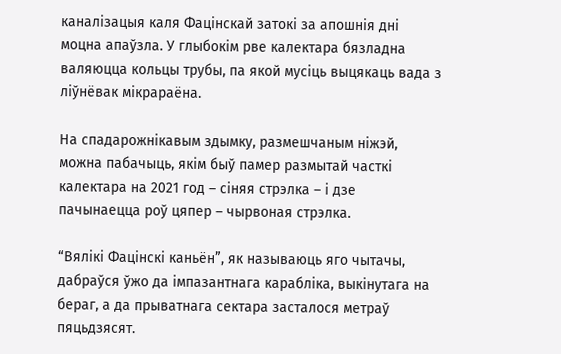каналізацыя каля Фацінскай затокі за апошнія дні моцна апаўзла. У глыбокім рве калектара бязладна валяюцца кольцы трубы, па якой мусіць выцякаць вада з ліўнёвак мікрараёна.

На спадарожнікавым здымку, размешчаным ніжэй, можна пабачыць, якім быў памер размытай часткі калектара на 2021 год – сіняя стрэлка – і дзе пачынаецца роў цяпер – чырвоная стрэлка.

“Вялікі Фацінскі каньён”, як называюць яго чытачы, дабраўся ўжо да імпазантнага карабліка, выкінутага на бераг, а да прыватнага сектара засталося метраў пяцьдзясят.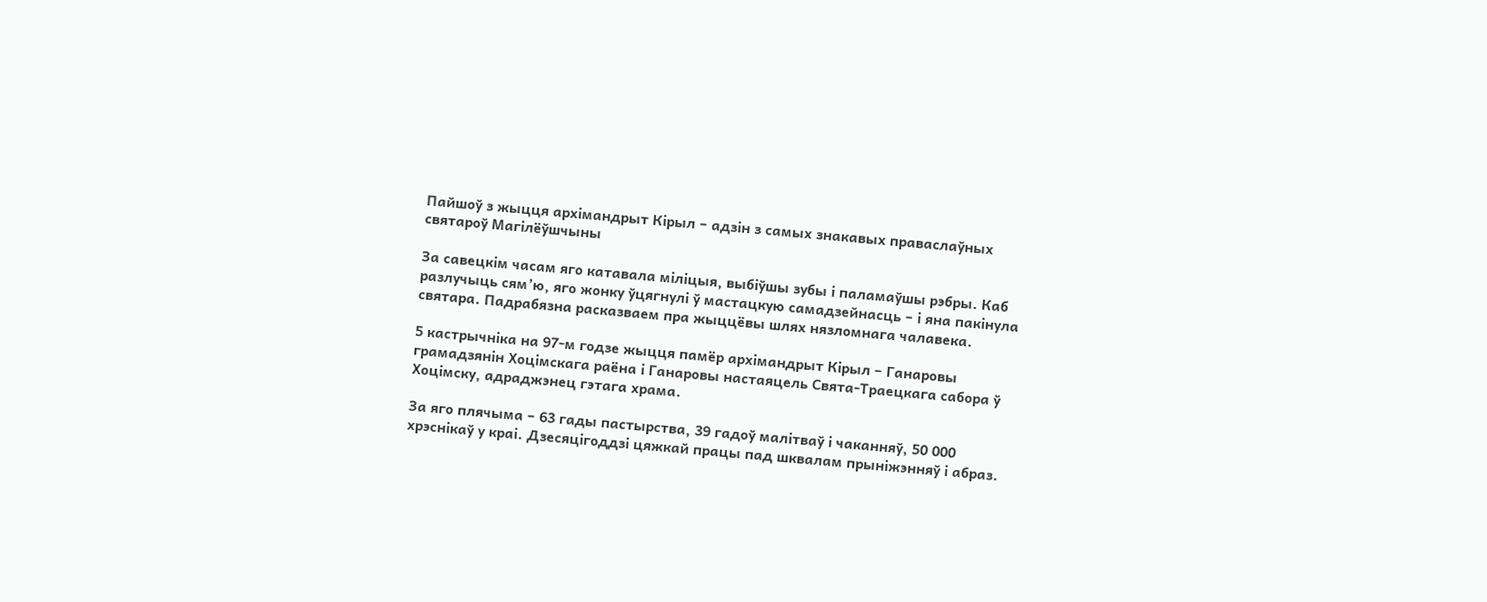Пайшоў з жыцця архімандрыт Кірыл – адзін з самых знакавых праваслаўных святароў Магілёўшчыны

За савецкім часам яго катавала міліцыя, выбіўшы зубы і паламаўшы рэбры. Каб разлучыць сям’ю, яго жонку ўцягнулі ў мастацкую самадзейнасць – і яна пакінула святара. Падрабязна расказваем пра жыццёвы шлях нязломнага чалавека.

5 кастрычніка на 97-м годзе жыцця памёр архімандрыт Кірыл – Ганаровы грамадзянін Хоцімскага раёна і Ганаровы настаяцель Свята-Траецкага сабора ў Хоцімску, адраджэнец гэтага храма.

За яго плячыма – 63 гады пастырства, 39 гадоў малітваў і чаканняў, 50 000 хрэснікаў у краі. Дзесяцігоддзі цяжкай працы пад шквалам прыніжэнняў і абраз.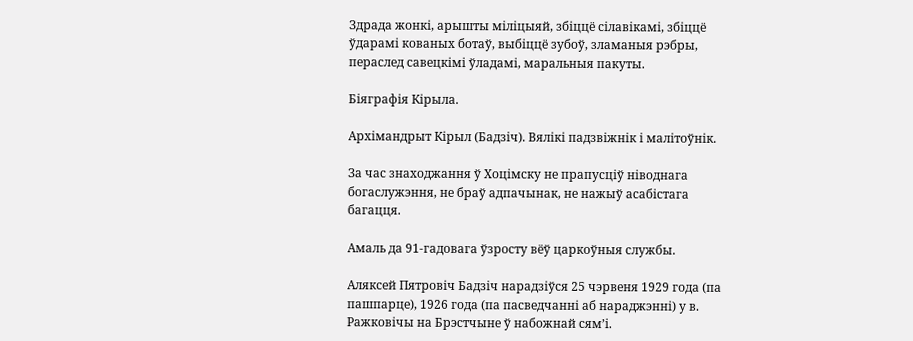Здрада жонкі, арышты міліцыяй, збіццё сілавікамі, збіццё ўдарамі кованых ботаў, выбіццё зубоў, зламаныя рэбры, пераслед савецкімі ўладамі, маральныя пакуты.

Біяграфія Кірыла.

Архімандрыт Кірыл (Бадзіч). Вялікі падзвіжнік і малітоўнік.

За час знаходжання ў Хоцімску не прапусціў ніводнага богаслужэння, не браў адпачынак, не нажыў асабістага багацця.

Амаль да 91-гадовага ўзросту вёў царкоўныя службы.

Аляксей Пятровіч Бадзіч нарадзіўся 25 чэрвеня 1929 года (па пашпарце), 1926 года (па пасведчанні аб нараджэнні) у в. Ражковічы на Брэстчыне ў набожнай сям’і.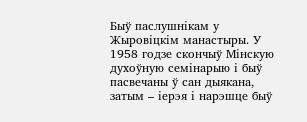Быў паслушнікам у Жыровіцкім манастыры. У 1958 годзе скончыў Мінскую духоўную семінарыю і быў пасвечаны ў сан дыякана, затым – іерэя і нарэшце быў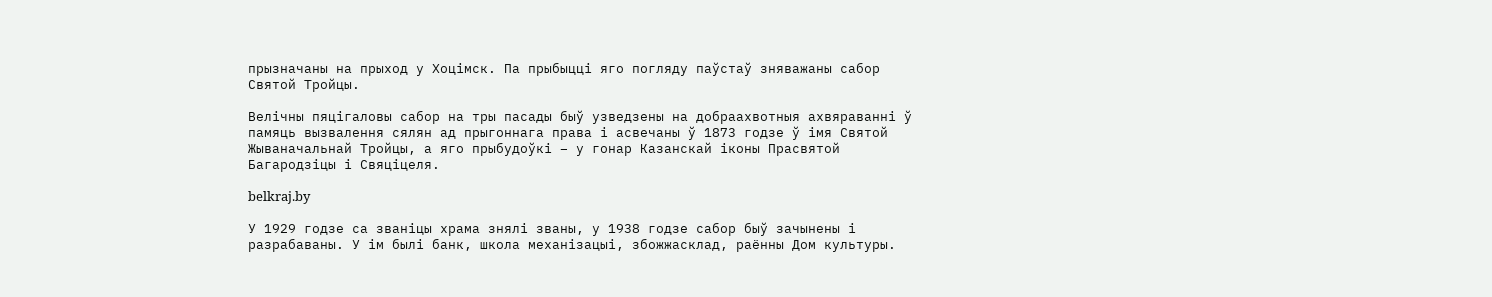прызначаны на прыход у Хоцімск. Па прыбыцці яго погляду паўстаў зняважаны сабор Святой Тройцы.

Велічны пяцігаловы сабор на тры пасады быў узведзены на добраахвотныя ахвяраванні ў памяць вызвалення сялян ад прыгоннага права і асвечаны ў 1873 годзе ў імя Святой Жываначальнай Тройцы, а яго прыбудоўкі – у гонар Казанскай іконы Прасвятой Багародзіцы і Свяціцеля.

belkraj.by

У 1929 годзе са званіцы храма знялі званы, у 1938 годзе сабор быў зачынены і разрабаваны. У ім былі банк, школа механізацыі, збожжасклад, раённы Дом культуры.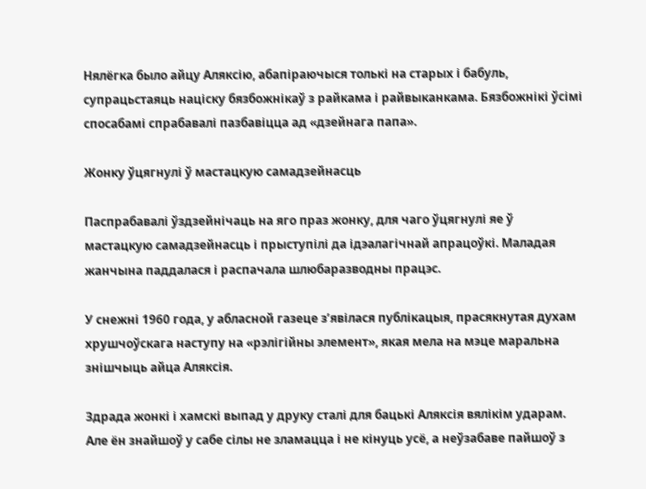Нялёгка было айцу Аляксію, абапіраючыся толькі на старых і бабуль, супрацьстаяць націску бязбожнікаў з райкама і райвыканкама. Бязбожнікі ўсімі спосабамі спрабавалі пазбавіцца ад «дзейнага папа».

Жонку ўцягнулі ў мастацкую самадзейнасць

Паспрабавалі ўздзейнічаць на яго праз жонку, для чаго ўцягнулі яе ў мастацкую самадзейнасць і прыступілі да ідэалагічнай апрацоўкі. Маладая жанчына паддалася і распачала шлюбаразводны працэс.

У снежні 1960 года, у абласной газеце з’явілася публікацыя, прасякнутая духам хрушчоўскага наступу на «рэлігійны элемент», якая мела на мэце маральна знішчыць айца Аляксія.

Здрада жонкі і хамскі выпад у друку сталі для бацькі Аляксія вялікім ударам. Але ён знайшоў у сабе сілы не зламацца і не кінуць усё, а неўзабаве пайшоў з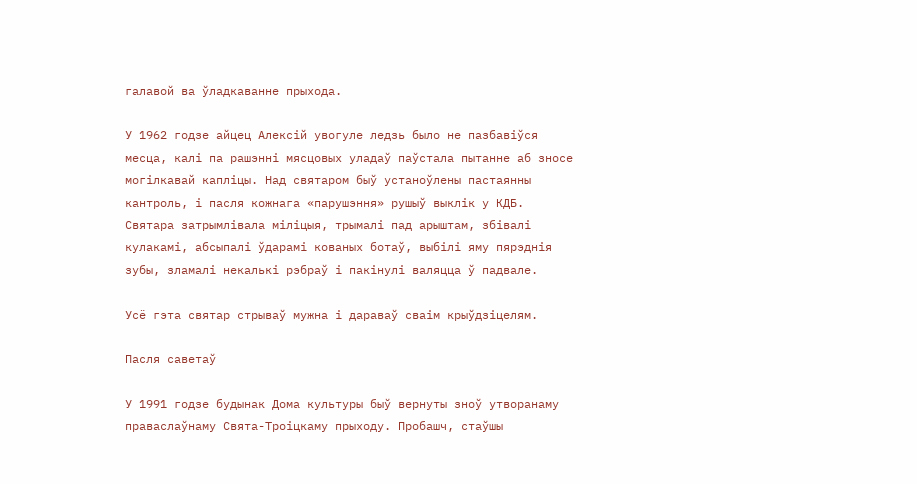галавой ва ўладкаванне прыхода.

У 1962 годзе айцец Алексій увогуле ледзь было не пазбавіўся месца, калі па рашэнні мясцовых уладаў паўстала пытанне аб зносе могілкавай капліцы. Над святаром быў устаноўлены пастаянны кантроль, і пасля кожнага «парушэння» рушыў выклік у КДБ. Святара затрымлівала міліцыя, трымалі пад арыштам, збівалі кулакамі, абсыпалі ўдарамі кованых ботаў, выбілі яму пярэднія зубы, зламалі некалькі рэбраў і пакінулі валяцца ў падвале.

Усё гэта святар стрываў мужна і дараваў сваім крыўдзіцелям.

Пасля саветаў

У 1991 годзе будынак Дома культуры быў вернуты зноў утворанаму праваслаўнаму Свята-Троіцкаму прыходу. Пробашч, стаўшы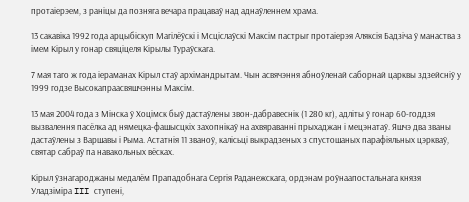протаіерэем, з раніцы да позняга вечара працаваў над аднаўленнем храма.

13 сакавіка 1992 года арцыбіскуп Магілёўскі і Мсціслаўскі Максім пастрыг протаіерэя Аляксія Бадзіча ў манаства з імем Кірыл у гонар свяціцеля Кірылы Тураўскага.

7 мая таго ж года іераманах Кірыл стаў архімандрытам. Чын асвячэння абноўленай саборнай царквы здзейсніў у 1999 годзе Высокапраасвяшчэнны Максім.

13 мая 2004 года з Мінска ў Хоцімск быў дастаўлены звон-дабравеснік (1 280 кг), адліты ў гонар 60-годдзя вызвалення пасёлка ад нямецка-фашысцкіх захопнікаў на ахвяраванні прыхаджан і мецэнатаў. Яшчэ два званы дастаўлены з Варшавы і Рыма. Астатнія 11 званоў, калісьці выкрадзеных з спустошаных парафіяльных цэркваў, святар сабраў па навакольных вёсках.

Кірыл ўзнагароджаны медалём Прападобнага Сергія Раданежскага, ордэнам роўнаапостальнага князя Уладзіміра III ступені,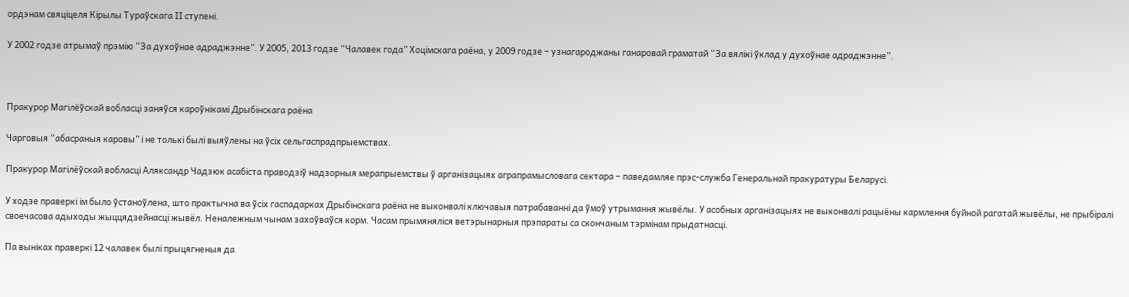ордэнам свяціцеля Кірылы Тураўскага ІІ ступені.

У 2002 годзе атрымаў прэмію “За духоўнае адраджэнне”. У 2005, 2013 годзе “Чалавек года” Хоцімскага раёна, у 2009 годзе – узнагароджаны ганаровай граматай “За вялікі ўклад у духоўнае адраджэнне”.



Пракурор Магілёўскай вобласці заняўся кароўнікамі Дрыбінскага раёна

Чарговыя “абасраныя каровы” і не толькі былі выяўлены на ўсіх сельгаспрадпрыемствах.

Пракурор Магілёўскай вобласці Аляксандр Чадзюк асабіста праводзіў надзорныя мерапрыемствы ў арганізацыях аграпрамысловага сектара – паведамляе прэс-служба Генеральнай пракуратуры Беларусі.

У ходзе праверкі ім было ўстаноўлена, што практычна ва ўсіх гаспадарках Дрыбінскага раёна не выконвалі ключавыя патрабаванні да ўмоў утрымання жывёлы. У асобных арганізацыях не выконвалі рацыёны кармлення буйной рагатай жывёлы, не прыбіралі своечасова адыходы жыццядзейнасці жывёл. Неналежным чынам захоўваўся корм. Часам прымяняліся ветэрынарныя прэпараты са скончаным тэрмінам прыдатнасці.

Па выніках праверкі 12 чалавек былі прыцягненыя да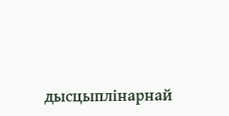дысцыплінарнай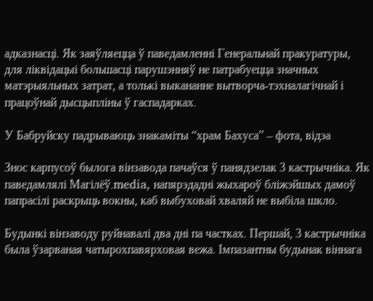адказнасці. Як заяўляецца ў паведамленні Генеральнай пракуратуры, для ліквідацыі большасці парушэнняў не патрабуецца значных матэрыяльных затрат, а толькі выкананне вытворча-тэхналагічнай і працоўнай дысцыпліны ў гаспадарках.

У Бабруйску падрываюць знакаміты “храм Бахуса” – фота, відэа

Знос карпусоў былога вінзавода пачаўся ў панядзелак 3 кастрычніка. Як паведамлялі Магілёў.media, напярэдадні жыхароў бліжэйшых дамоў папрасілі раскрыць вокны, каб выбуховай хваляй не выбіла шкло.

Будынкі вінзаводу руйнавалі два дні па частках. Першай, 3 кастрычніка была ўзарваная чатырохпавярховая вежа. Імпазантны будынак віннага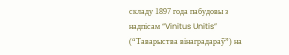складу 1897 года пабудовы з надпісам “Vinitus Unitis” (“Таварыства вінаградараў”) на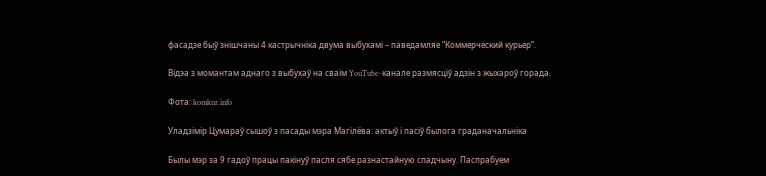фасадзе быў знішчаны 4 кастрычніка двума выбухамі – паведамляе “Коммерческий курьер”.

Відэа з момантам аднаго з выбухаў на сваім YouTube-канале размясціў адзін з жыхароў горада.

Фота: komkur.info

Уладзімір Цумараў сышоў з пасады мэра Магілёва: актыў і пасіў былога граданачальніка

Былы мэр за 9 гадоў працы пакінуў пасля сябе разнастайную спадчыну. Паспрабуем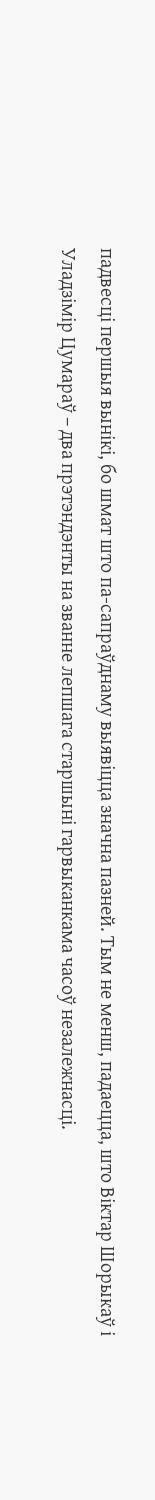падвесці першыя вынікі, бо шмат што па-сапраўднаму выявіцца значна пазней. Тым не менш, падаецца, што Віктар Шорыкаў і Уладзімір Цумараў – два прэтэндэнты на званне лепшага старшыні гарвыканкама часоў незалежнасці.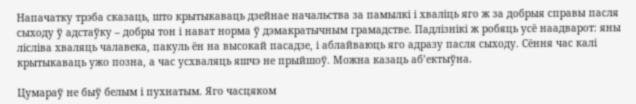Напачатку трэба сказаць, што крытыкаваць дзейнае начальства за памылкі і хваліць яго ж за добрыя справы пасля сыходу ў адстаўку – добры тон і нават норма ў дэмакратычным грамадстве. Падлізнікі ж робяць усё наадварот: яны лісліва хваляць чалавека, пакуль ён на высокай пасадзе, і аблайваюць яго адразу пасля сыходу. Сёння час калі крытыкаваць ужо позна, а час усхваляць яшчэ не прыйшоў. Можна казаць аб’ектыўна.

Цумараў не быў белым і пухнатым. Яго часцяком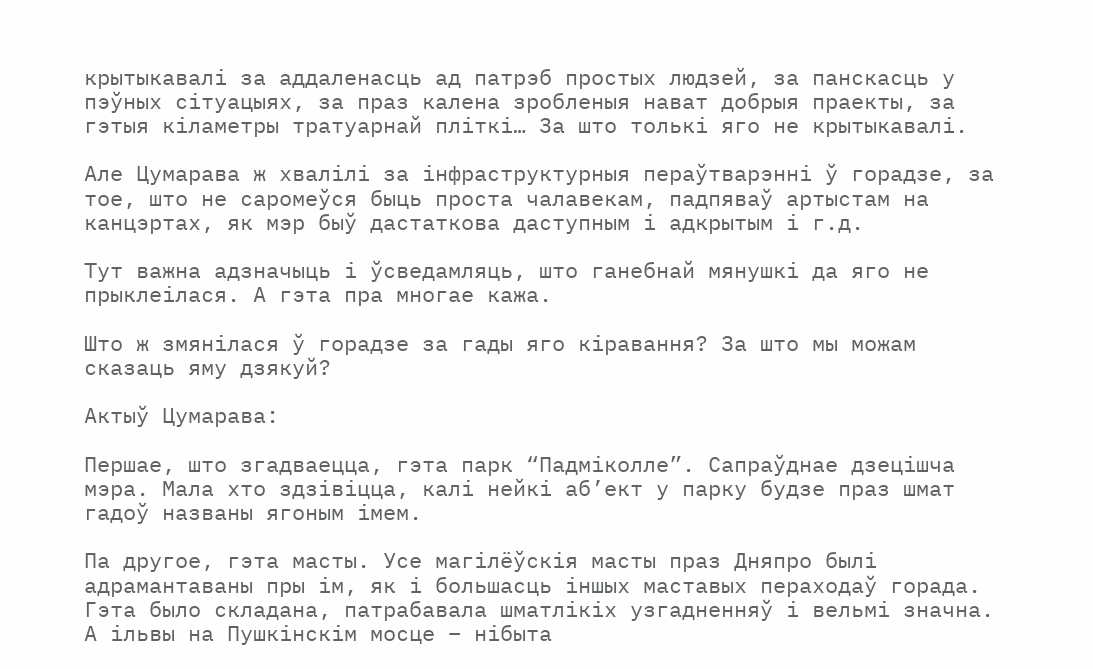крытыкавалі за аддаленасць ад патрэб простых людзей, за панскасць у пэўных сітуацыях, за праз калена зробленыя нават добрыя праекты, за гэтыя кіламетры тратуарнай пліткі… За што толькі яго не крытыкавалі.

Але Цумарава ж хвалілі за інфраструктурныя пераўтварэнні ў горадзе, за тое, што не саромеўся быць проста чалавекам, падпяваў артыстам на канцэртах, як мэр быў дастаткова даступным і адкрытым і г.д.

Тут важна адзначыць і ўсведамляць, што ганебнай мянушкі да яго не прыклеілася. А гэта пра многае кажа.

Што ж змянілася ў горадзе за гады яго кіравання? За што мы можам сказаць яму дзякуй?

Актыў Цумарава:

Першае, што згадваецца, гэта парк “Падміколле”. Сапраўднае дзецішча мэра. Мала хто здзівіцца, калі нейкі аб’ект у парку будзе праз шмат гадоў названы ягоным імем.

Па другое, гэта масты. Усе магілёўскія масты праз Дняпро былі адрамантаваны пры ім, як і большасць іншых маставых пераходаў горада. Гэта было складана, патрабавала шматлікіх узгадненняў і вельмі значна. А ільвы на Пушкінскім мосце – нібыта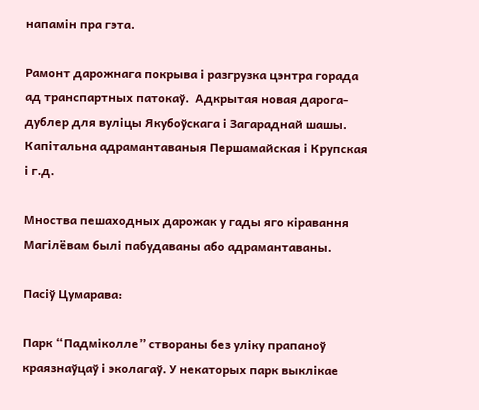напамін пра гэта.

Рамонт дарожнага покрыва і разгрузка цэнтра горада  ад транспартных патокаў.  Адкрытая новая дарога-дублер для вуліцы Якубоўскага і Загараднай шашы. Капітальна адрамантаваныя Першамайская і Крупская і г.д.

Мноства пешаходных дарожак у гады яго кіравання Магілёвам былі пабудаваны або адрамантаваны.

Пасіў Цумарава:

Парк “Падміколле” створаны без уліку прапаноў краязнаўцаў і эколагаў. У некаторых парк выклікае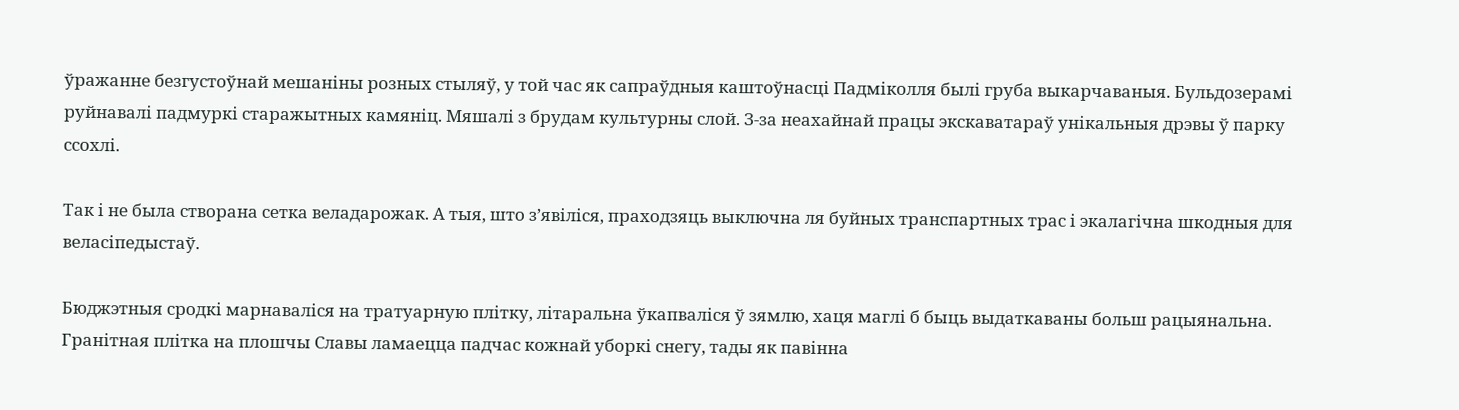ўражанне безгустоўнай мешаніны розных стыляў, у той час як сапраўдныя каштоўнасці Падміколля былі груба выкарчаваныя. Бульдозерамі руйнавалі падмуркі старажытных камяніц. Мяшалі з брудам культурны слой. З-за неахайнай працы экскаватараў унікальныя дрэвы ў парку ссохлі.

Так і не была створана сетка веладарожак. А тыя, што з’явіліся, праходзяць выключна ля буйных транспартных трас і экалагічна шкодныя для веласіпедыстаў.

Бюджэтныя сродкі марнаваліся на тратуарную плітку, літаральна ўкапваліся ў зямлю, хаця маглі б быць выдаткаваны больш рацыянальна. Гранітная плітка на плошчы Славы ламаецца падчас кожнай уборкі снегу, тады як павінна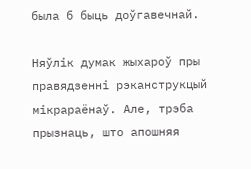была б быць доўгавечнай.

Няўлік думак жыхароў пры правядзенні рэканструкцый мікрараёнаў. Але, трэба прызнаць, што апошняя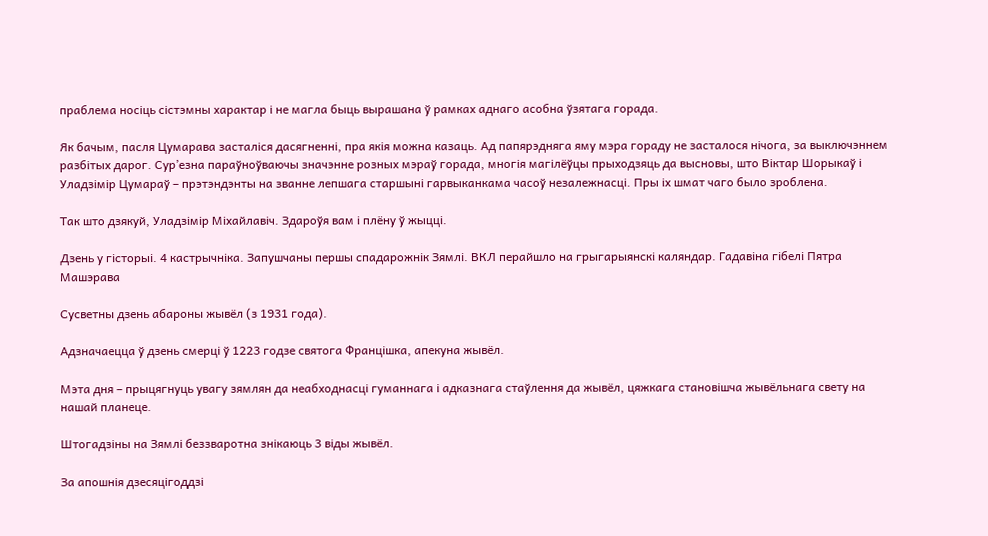праблема носіць сістэмны характар і не магла быць вырашана ў рамках аднаго асобна ўзятага горада.

Як бачым, пасля Цумарава засталіся дасягненні, пра якія можна казаць. Ад папярэдняга яму мэра гораду не засталося нічога, за выключэннем разбітых дарог. Сур’езна параўноўваючы значэнне розных мэраў горада, многія магілёўцы прыходзяць да высновы, што Віктар Шорыкаў і Уладзімір Цумараў – прэтэндэнты на званне лепшага старшыні гарвыканкама часоў незалежнасці. Пры іх шмат чаго было зроблена.

Так што дзякуй, Уладзімір Міхайлавіч. Здароўя вам і плёну ў жыцці.

Дзень у гісторыі. 4 кастрычніка. Запушчаны першы спадарожнік Зямлі. ВКЛ перайшло на грыгарыянскі каляндар. Гадавіна гібелі Пятра Машэрава

Сусветны дзень абароны жывёл (з 1931 года).

Адзначаецца ў дзень смерці ў 1223 годзе святога Францішка, апекуна жывёл.

Мэта дня – прыцягнуць увагу зямлян да неабходнасці гуманнага і адказнага стаўлення да жывёл, цяжкага становішча жывёльнага свету на нашай планеце.

Штогадзіны на Зямлі беззваротна знікаюць 3 віды жывёл.

За апошнія дзесяцігоддзі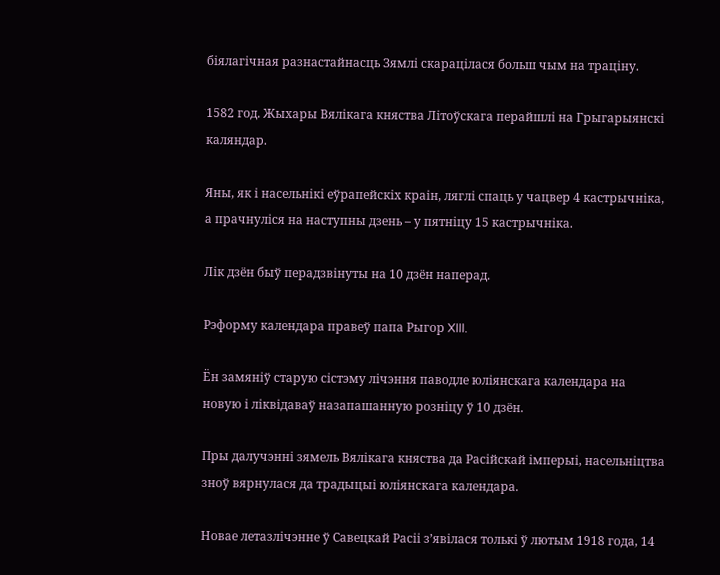біялагічная разнастайнасць Зямлі скарацілася больш чым на траціну.

1582 год. Жыхары Вялікага княства Літоўскага перайшлі на Грыгарыянскі каляндар.

Яны, як і насельнікі еўрапейскіх краін, ляглі спаць у чацвер 4 кастрычніка, а прачнуліся на наступны дзень – у пятніцу 15 кастрычніка.

Лік дзён быў перадзвінуты на 10 дзён наперад.

Рэформу календара правеў папа Рыгор XIII.

Ён замяніў старую сістэму лічэння паводле юліянскага календара на новую і ліквідаваў назапашанную розніцу ў 10 дзён.

Пры далучэнні зямель Вялікага княства да Расійскай імперыі, насельніцтва зноў вярнулася да традыцыі юліянскага календара.

Новае летазлічэнне ў Савецкай Расіі з’явілася толькі ў лютым 1918 года, 14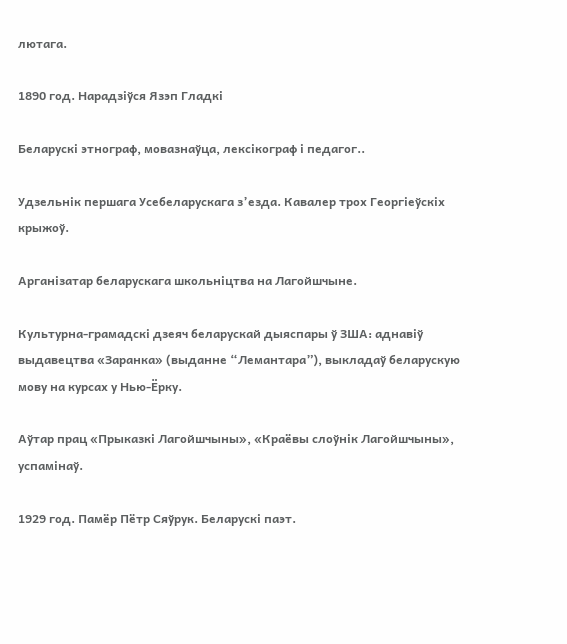лютага.

1890 год. Нарадзіўся Язэп Гладкі

Беларускі этнограф, мовазнаўца, лексікограф і педагог..

Удзельнік першага Усебеларускага з’езда. Кавалер трох Георгіеўскіх крыжоў.

Арганізатар беларускага школьніцтва на Лагойшчыне.

Культурна-грамадскі дзеяч беларускай дыяспары ў ЗША: аднавіў выдавецтва «Заранка» (выданне “Лемантара”), выкладаў беларускую мову на курсах у Нью-Ёрку.

Аўтар прац «Прыказкі Лагойшчыны», «Краёвы слоўнік Лагойшчыны», успамінаў.

1929 год. Памёр Пётр Сяўрук. Беларускі паэт.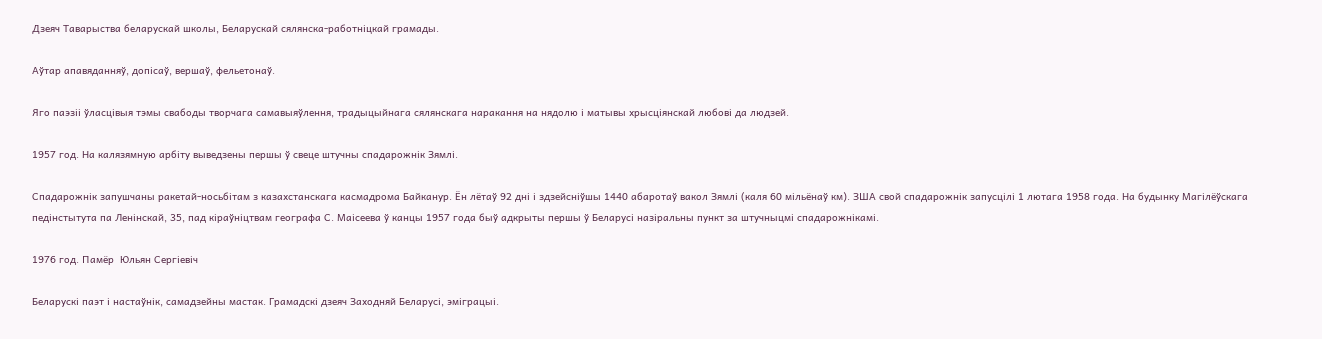Дзеяч Таварыства беларускай школы, Беларускай сялянска-работніцкай грамады.

Аўтар апавяданняў, допісаў, вершаў, фельетонаў.

Яго паэзіі ўласцівыя тэмы свабоды творчага самавыяўлення, традыцыйнага сялянскага наракання на нядолю і матывы хрысціянскай любові да людзей.

1957 год. На калязямную арбіту выведзены першы ў свеце штучны спадарожнік Зямлі.

Спадарожнік запушчаны ракетай-носьбітам з казахстанскага касмадрома Байканур. Ён лётаў 92 дні і здзейсніўшы 1440 абаротаў вакол Зямлі (каля 60 мільёнаў км). ЗША свой спадарожнік запусцілі 1 лютага 1958 года. На будынку Магілёўскага педінстытута па Ленінскай, 35, пад кіраўніцтвам географа С. Маісеева ў канцы 1957 года быў адкрыты першы ў Беларусі назіральны пункт за штучныцмі спадарожнікамі.

1976 год. Памёр  Юльян Сергіевіч

Беларускі паэт і настаўнік, самадзейны мастак. Грамадскі дзеяч Заходняй Беларусі, эміграцыі.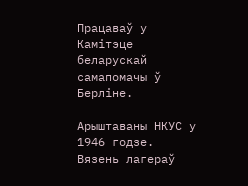Працаваў у Камітэце беларускай самапомачы ў Берліне.

Арыштаваны НКУС у 1946 годзе. Вязень лагераў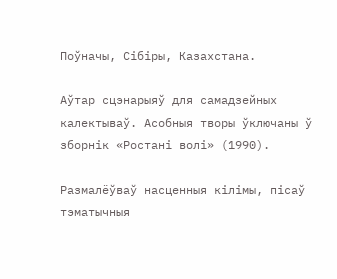Поўначы, Сібіры, Казахстана.

Аўтар сцэнарыяў для самадзейных калектываў. Асобныя творы ўключаны ў зборнік «Ростані волі» (1990).

Размалёўваў насценныя кілімы, пісаў тэматычныя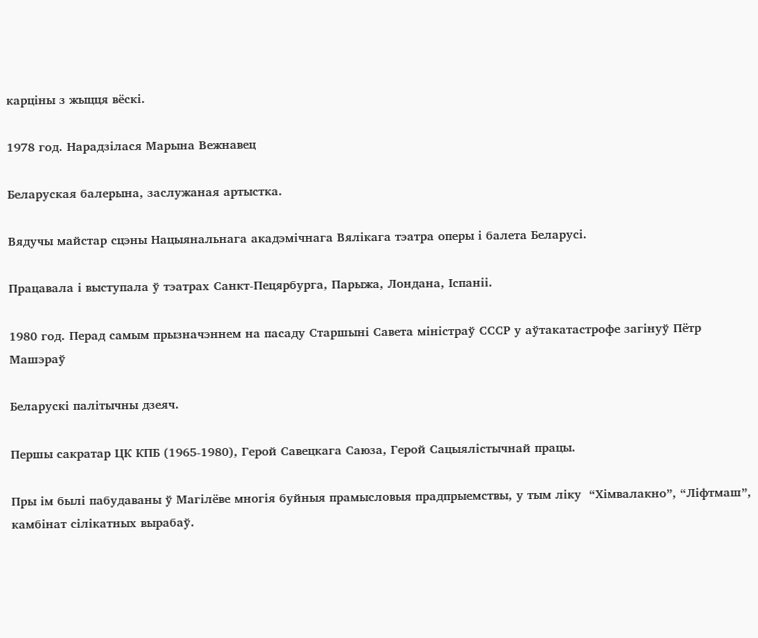карціны з жыцця вёскі.

1978 год. Нарадзілася Марына Вежнавец

Беларуская балерына, заслужаная артыстка.

Вядучы майстар сцэны Нацыянальнага акадэмічнага Вялікага тэатра оперы і балета Беларусі.

Працавала і выступала ў тэатрах Санкт-Пецярбурга, Парыжа, Лондана, Іспаніі.

1980 год. Перад самым прызначэннем на пасаду Старшыні Савета міністраў СССР у аўтакатастрофе загінуў Пётр Машэраў

Беларускі палітычны дзеяч.

Першы сакратар ЦК КПБ (1965-1980), Герой Савецкага Саюза, Герой Сацыялістычнай працы.

Пры ім былі пабудаваны ў Магілёве многія буйныя прамысловыя прадпрыемствы, у тым ліку  “Хімвалакно”, “Ліфтмаш”, камбінат сілікатных вырабаў.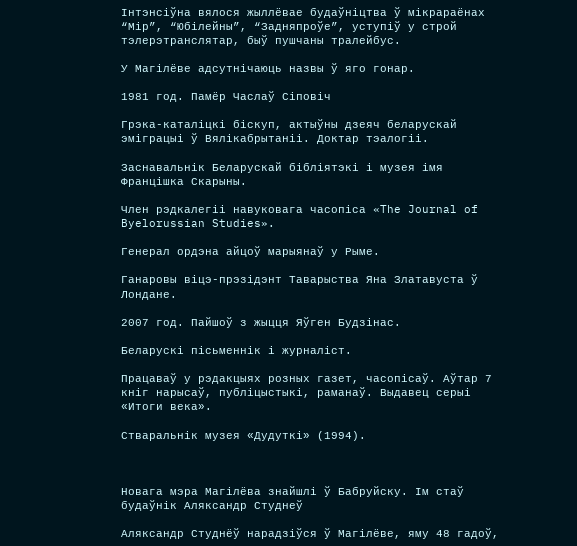Інтэнсіўна вялося жыллёвае будаўніцтва ў мікрараёнах “Мір”, “Юбілейны”, “Задняпроўе”, уступіў у строй тэлерэтранслятар, быў пушчаны тралейбус.

У Магілёве адсутнічаюць назвы ў яго гонар.

1981 год. Памёр Часлаў Сіповіч

Грэка-каталіцкі біскуп, актыўны дзеяч беларускай эміграцыі ў Вялікабрытаніі. Доктар тэалогіі.

Заснавальнік Беларускай бібліятэкі і музея імя Францішка Скарыны.

Член рэдкалегіі навуковага часопіса «The Journal of Byelorussian Studies».

Генерал ордэна айцоў марыянаў у Рыме.

Ганаровы віцэ-прэзідэнт Таварыства Яна Златавуста ў Лондане.

2007 год. Пайшоў з жыцця Яўген Будзінас.

Беларускі пісьменнік і журналіст.

Працаваў у рэдакцыях розных газет, часопісаў. Аўтар 7 кніг нарысаў, публіцыстыкі, раманаў. Выдавец серыі «Итоги века».

Стваральнік музея «Дудуткі» (1994).



Новага мэра Магілёва знайшлі ў Бабруйску. Ім стаў будаўнік Аляксандр Студнеў

Аляксандр Студнёў нарадзіўся ў Магілёве, яму 48 гадоў,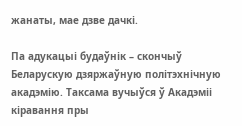жанаты, мае дзве дачкі.

Па адукацыі будаўнік – скончыў Беларускую дзяржаўную політэхнічную акадэмію. Таксама вучыўся ў Акадэміі кіравання пры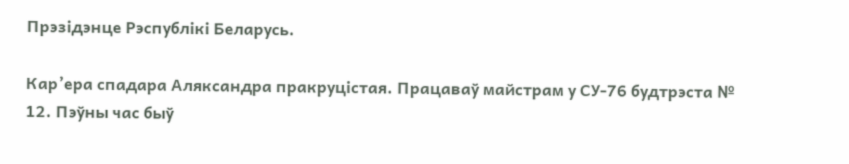Прэзідэнце Рэспублікі Беларусь.

Кар’ера спадара Аляксандра пракруцістая. Працаваў майстрам у СУ-76 будтрэста № 12. Пэўны час быў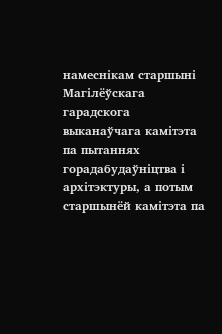намеснікам старшыні Магілёўскага гарадскога выканаўчага камітэта па пытаннях горадабудаўніцтва і архітэктуры, а потым старшынёй камітэта па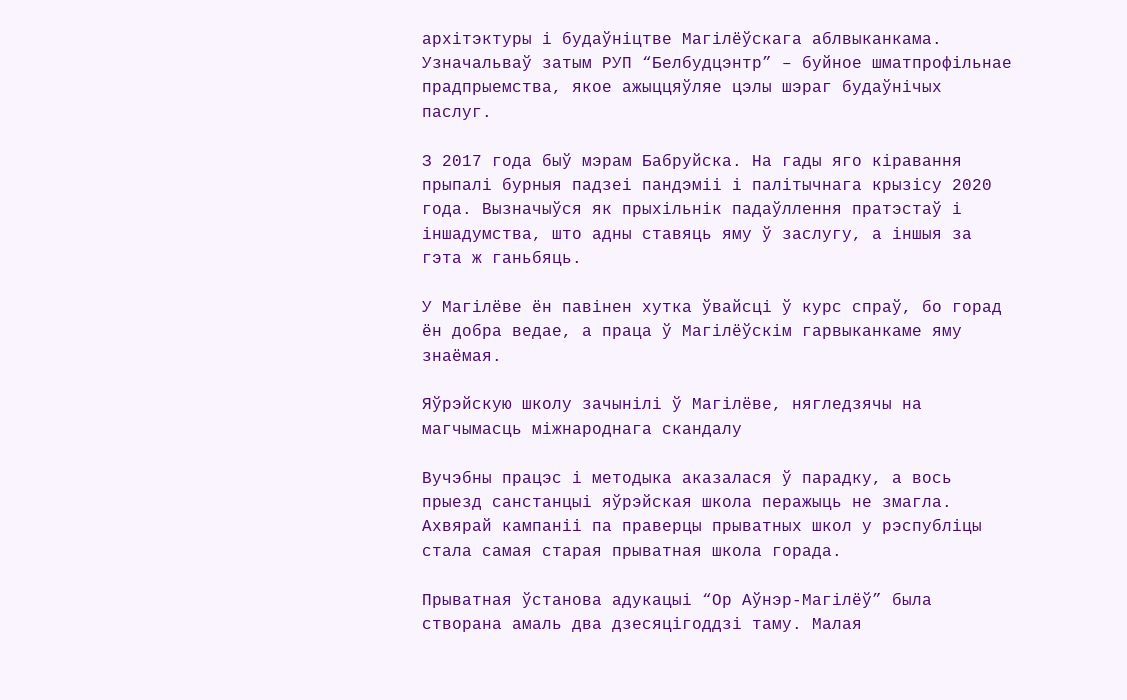архітэктуры і будаўніцтве Магілёўскага аблвыканкама. Узначальваў затым РУП “Белбудцэнтр” – буйное шматпрофільнае прадпрыемства, якое ажыццяўляе цэлы шэраг будаўнічых паслуг.

З 2017 года быў мэрам Бабруйска. На гады яго кіравання прыпалі бурныя падзеі пандэміі і палітычнага крызісу 2020 года. Вызначыўся як прыхільнік падаўллення пратэстаў і іншадумства, што адны ставяць яму ў заслугу, а іншыя за гэта ж ганьбяць.

У Магілёве ён павінен хутка ўвайсці ў курс спраў, бо горад ён добра ведае, а праца ў Магілёўскім гарвыканкаме яму знаёмая.

Яўрэйскую школу зачынілі ў Магілёве, нягледзячы на магчымасць міжнароднага скандалу

Вучэбны працэс і методыка аказалася ў парадку, а вось прыезд санстанцыі яўрэйская школа перажыць не змагла. Ахвярай кампаніі па праверцы прыватных школ у рэспубліцы стала самая старая прыватная школа горада.

Прыватная ўстанова адукацыі “Ор Аўнэр-Магілёў” была створана амаль два дзесяцігоддзі таму. Малая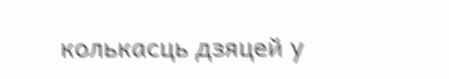колькасць дзяцей у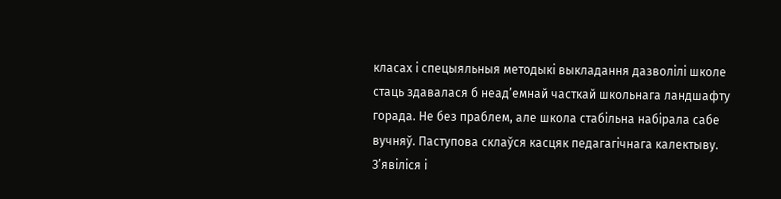класах і спецыяльныя методыкі выкладання дазволілі школе стаць здавалася б неад’емнай часткай школьнага ландшафту горада. Не без праблем, але школа стабільна набірала сабе вучняў. Паступова склаўся касцяк педагагічнага калектыву. З’явіліся і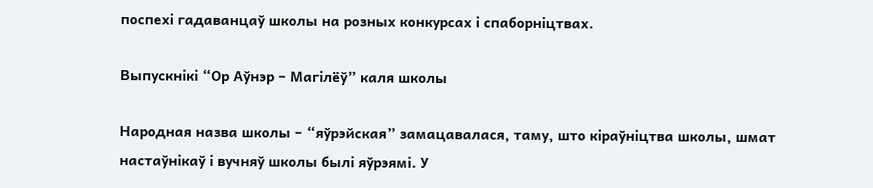поспехі гадаванцаў школы на розных конкурсах і спаборніцтвах.

Выпускнікі “Ор Аўнэр – Магілёў” каля школы

Народная назва школы – “яўрэйская” замацавалася, таму, што кіраўніцтва школы, шмат настаўнікаў і вучняў школы былі яўрэямі. У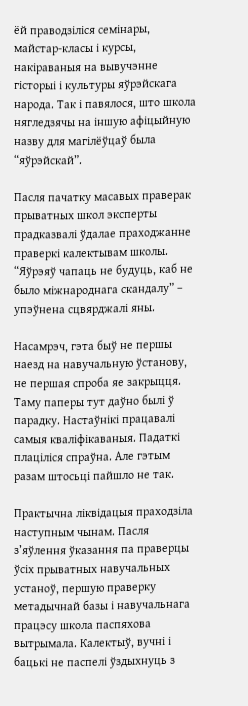ёй праводзіліся семінары, майстар-класы і курсы, накіраваныя на вывучэнне гісторыі і культуры яўрэйскага народа. Так і павялося, што школа нягледзячы на іншую афіцыйную назву для магілёўцаў была “яўрэйскай”.

Пасля пачатку масавых праверак прыватных школ эксперты прадказвалі ўдалае праходжанне праверкі калектывам школы. “Яўрэяў чапаць не будуць, каб не было міжнароднага скандалу” – упэўнена сцвярджалі яны.

Насамрэч, гэта быў не першы наезд на навучальную ўстанову, не першая спроба яе закрыцця. Таму паперы тут даўно былі ў парадку. Настаўнікі працавалі самыя кваліфікаваныя. Падаткі плаціліся спраўна. Але гэтым разам штосьці пайшло не так.

Практычна ліквідацыя праходзіла наступным чынам. Пасля з’яўлення ўказання па праверцы ўсіх прыватных навучальных устаноў, першую праверку метадычнай базы і навучальнага працэсу школа паспяхова вытрымала. Калектыў, вучні і бацькі не паспелі ўздыхнуць з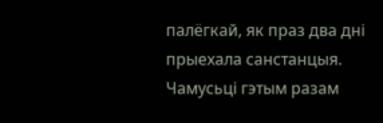палёгкай, як праз два дні прыехала санстанцыя. Чамусьці гэтым разам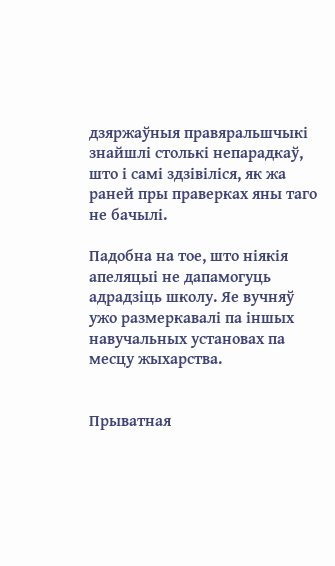дзяржаўныя правяральшчыкі знайшлі столькі непарадкаў, што і самі здзівіліся, як жа раней пры праверках яны таго не бачылі.

Падобна на тое, што ніякія апеляцыі не дапамогуць адрадзіць школу. Яе вучняў ужо размеркавалі па іншых навучальных установах па месцу жыхарства.


Прыватная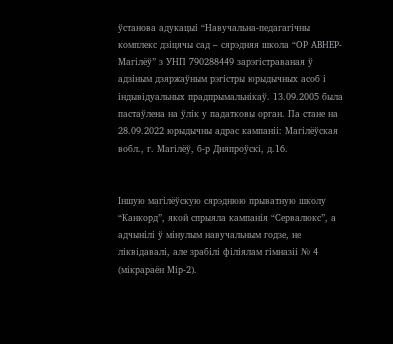ўстанова адукацыі “Навучальна-педагагічны комплекс дзіцячы сад – сярэдняя школа “ОР АВНЕР-Магілёў” з УНП 790288449 зарэгістраваная ў адзіным дзяржаўным рэгістры юрыдычных асоб і індывідуальных прадпрымальнікаў. 13.09.2005 была пастаўлена на ўлік у падатковы орган. Па стане на 28.09.2022 юрыдычны адрас кампаніі: Магілёўская вобл., г. Магілёў, б-р Дняпроўскі, д.16.


Іншую магілёўскую сярэднюю прыватную школу “Канкорд”, якой спрыяла кампанія “Сервалюкс”, а адчынілі ў мінулым навучальным годзе, не ліквідавалі, але зрабілі філіялам гімназіі № 4 (мікрараён Мір-2).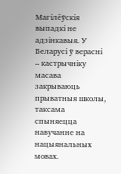Магілёўскія выпадкі не адзінкавыя. У Беларусі ў верасні – кастрычніку масава закрываюць прыватныя школы, таксама спыняецца навучанне на нацыянальных мовах.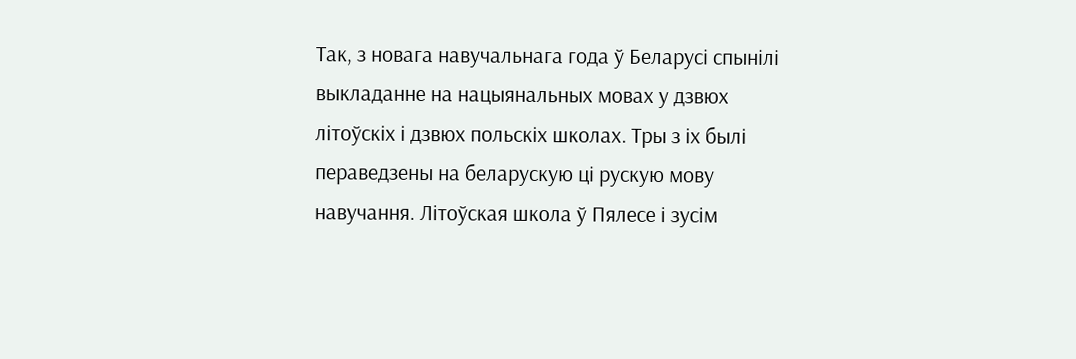Так, з новага навучальнага года ў Беларусі спынілі выкладанне на нацыянальных мовах у дзвюх літоўскіх і дзвюх польскіх школах. Тры з іх былі пераведзены на беларускую ці рускую мову навучання. Літоўская школа ў Пялесе і зусім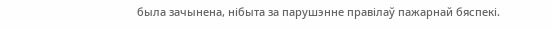была зачынена, нібыта за парушэнне правілаў пажарнай бяспекі.